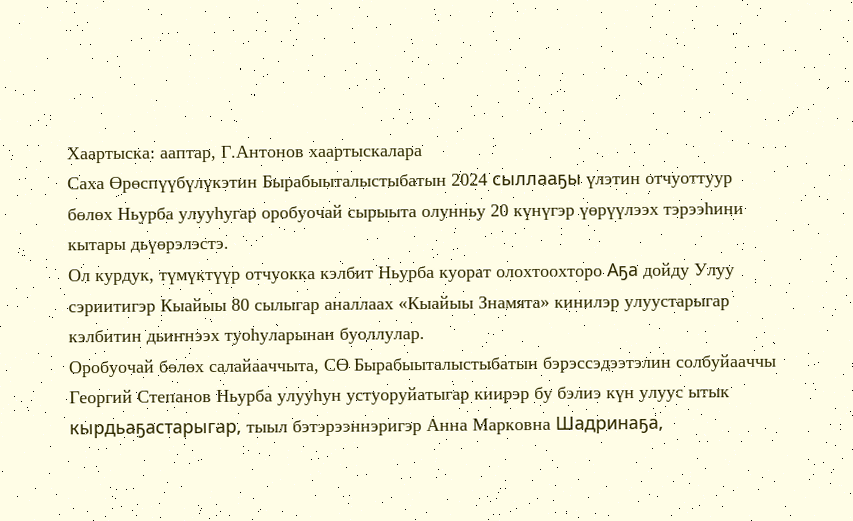Хаартыска: ааптар, Г.Антонов хаартыскалара
Саха Өрөспүүбүлүкэтин Бырабыыталыстыбатын 2024 сыллааҕы үлэтин отчуоттуур бөлөх Ньурба улууһугар оробуочай сырыыта олунньу 20 күнүгэр үөрүүлээх тэрээһини кытары дьүөрэлэстэ.
Ол курдук, түмүктүүр отчуокка кэлбит Ньурба куорат олохтоохторо Аҕа дойду Улуу сэриитигэр Кыайыы 80 сылыгар аналлаах «Кыайыы Знамята» кинилэр улуустарыгар кэлбитин дьиҥнээх туоһуларынан буоллулар.
Оробуочай бөлөх салайааччыта, СӨ Бырабыыталыстыбатын бэрэссэдээтэлин солбуйааччы Георгий Степанов Ньурба улууһун устуоруйатыгар киирэр бу бэлиэ күн улуус ытык кырдьаҕастарыгар, тыыл бэтэрээннэригэр Анна Марковна Шадринаҕа,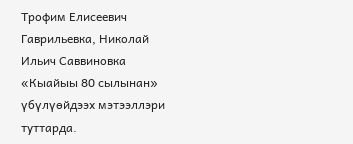Трофим Елисеевич Гаврильевка, Николай Ильич Саввиновка «Кыайыы 80 сылынан» үбүлүөйдээх мэтээллэри туттарда.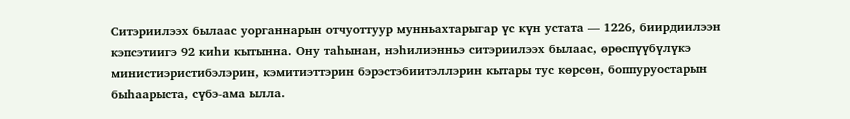Ситэриилээх былаас уорганнарын отчуоттуур мунньахтарыгар үс күн устата — 1226, биирдиилээн кэпсэтиигэ 92 киһи кытынна. Ону таһынан, нэһилиэнньэ ситэриилээх былаас, өрөспүүбүлүкэ министиэристибэлэрин, кэмитиэттэрин бэрэстэбиитэллэрин кытары тус көрсөн, боппуруостарын быһаарыста, сүбэ-ама ылла.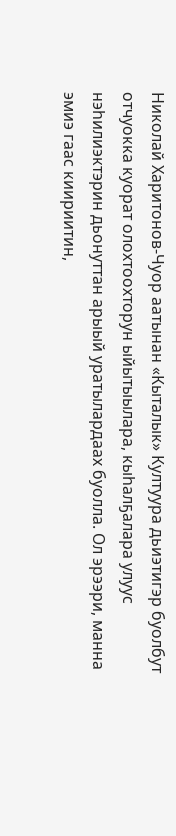Николай Харитонов-Чуор аатынан «Кыталык» Култуура дьиэтигэр буолбут отчуокка куорат олохтоохторун ыйытыылара, кыһалҕалара улуус нэһилиэктэрин дьонуттан арыый уратылардаах буолла. Ол эрээри, манна эмиэ гаас киириитин,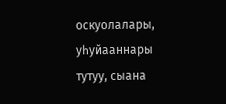оскуолалары, уһуйааннары тутуу, сыана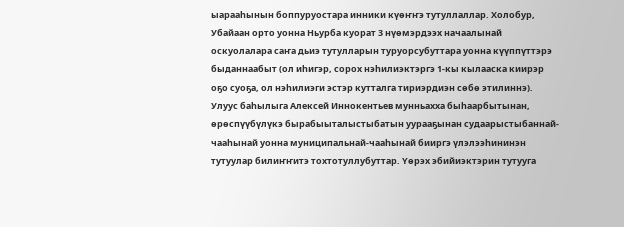ыарааһынын боппуруостара инники күөҥҥэ тутуллаллар. Холобур, Убайаан орто уонна Ньурба куорат 3 нүөмэрдээх начаалынай оскуолалара саҥа дьиэ тутулларын туруорсубуттара уонна күүппүттэрэ быданнаабыт (ол иһигэр, сорох нэһилиэктэргэ 1-кы кылааска киирэр оҕо суоҕа, ол нэһилиэги эстэр кутталга тириэрдиэн сөбө этилиннэ).
Улуус баһылыга Алексей Иннокентьев мунньахха быһаарбытынан, өрөспүүбүлүкэ бырабыыталыстыбатын уурааҕынан судаарыстыбаннай-чааһынай уонна муниципальнай-чааһынай бииргэ үлэлээһининэн тутуулар билиҥҥитэ тохтотуллубуттар. Үөрэх эбийиэктэрин тутууга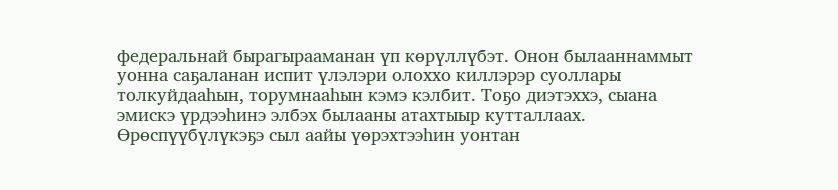федеральнай бырагырааманан үп көрүллүбэт. Онон былааннаммыт уонна саҕаланан испит үлэлэри олоххо киллэрэр суоллары толкуйдааһын, торумнааһын кэмэ кэлбит. Тоҕо диэтэххэ, сыана эмискэ үрдээһинэ элбэх былааны атахтыыр кутталлаах. Өрөспүүбүлүкэҕэ сыл аайы үөрэхтээһин уонтан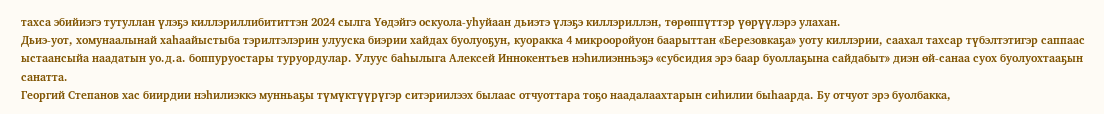тахса эбийиэгэ тутуллан үлэҕэ киллэриллибититтэн 2024 сылга Үөдэйгэ оскуола-уһуйаан дьиэтэ үлэҕэ киллэриллэн, төрөппүттэр үөрүүлэрэ улахан.
Дьиэ-уот, хомунаалынай хаһаайыстыба тэрилтэлэрин улууска биэрии хайдах буолуоҕун, куоракка 4 микрооройуон баарыттан «Березовкаҕа» уоту киллэрии, саахал тахсар түбэлтэтигэр саппаас ыстаансыйа наадатын уо.д.а. боппуруостары туруордулар. Улуус баһылыга Алексей Иннокентьев нэһилиэнньэҕэ «субсидия эрэ баар буоллаҕына сайдабыт» диэн өй-санаа суох буолуохтааҕын санатта.
Георгий Степанов хас биирдии нэһилиэккэ мунньаҕы түмүктүүрүгэр ситэриилээх былаас отчуоттара тоҕо наадалаахтарын сиһилии быһаарда. Бу отчуот эрэ буолбакка,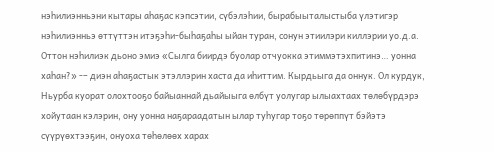нэһилиэнньэни кытары аһаҕас кэпсэтии, сүбэлэһии, бырабыыталыстыба үлэтигэр нэһилиэнньэ өттүттэн итэҕэһи-быһаҕаһы ыйан туран, сонун этиилэри киллэрии уо.д.а. Оттон нэһилиэк дьоно эмиэ «Сылга биирдэ буолар отчуокка этиммэтэхпитинэ… уонна хаһан?» -– диэн аһаҕастык этэллэрин хаста да иһиттим. Кырдьыга да оннук. Ол курдук, Ньурба куорат олохтооҕо байыаннай дьайыыга өлбүт уолугар ылыахтаах төлөбүрдэрэ хойутаан кэлэрин, ону уонна наҕараадатын ылар туһугар тоҕо төрөппүт бэйэтэ сүүрүөхтээҕин, онуоха төһөлөөх харах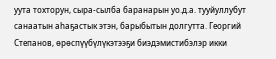уута тохторун, сыра-сылба баранарын уо.д.а. тууйуллубут санаатын аһаҕастык этэн, барыбытын долгутта. Георгий Степанов, өрөспүүбүлүкэтээҕи биэдэмистибэлэр икки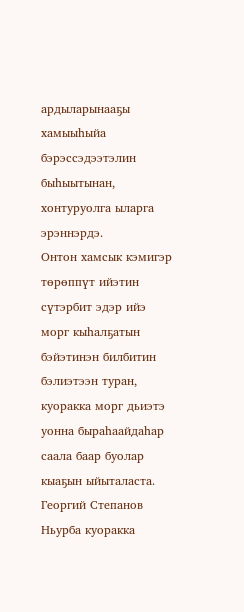ардыларынааҕы хамыыһыйа бэрэссэдээтэлин быһыытынан, хонтуруолга ыларга эрэннэрдэ.
Онтон хамсык кэмигэр төрөппүт ийэтин сүтэрбит эдэр ийэ морг кыһалҕатын бэйэтинэн билбитин бэлиэтээн туран, куоракка морг дьиэтэ уонна быраһаайдаһар саала баар буолар кыаҕын ыйыталаста. Георгий Степанов Ньурба куоракка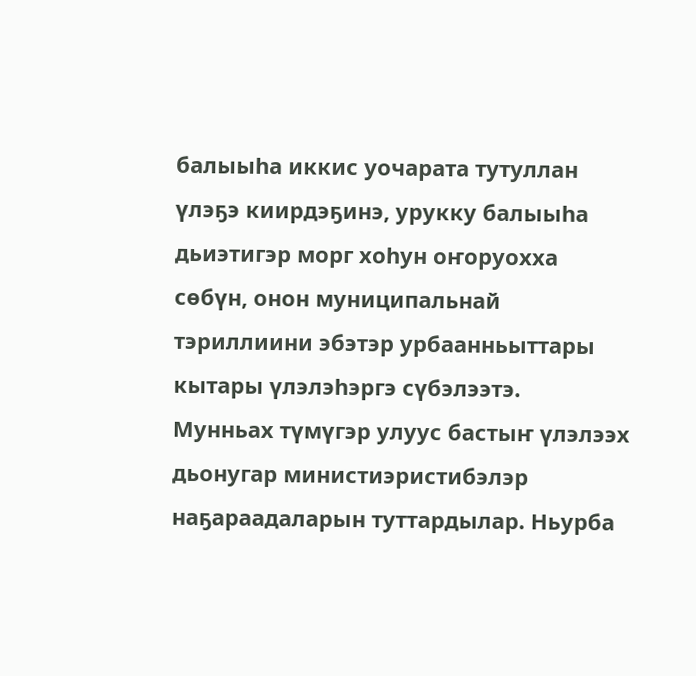балыыһа иккис уочарата тутуллан үлэҕэ киирдэҕинэ, урукку балыыһа дьиэтигэр морг хоһун оҥоруохха сөбүн, онон муниципальнай тэриллиини эбэтэр урбаанньыттары кытары үлэлэһэргэ сүбэлээтэ.
Мунньах түмүгэр улуус бастыҥ үлэлээх дьонугар министиэристибэлэр наҕараадаларын туттардылар. Ньурба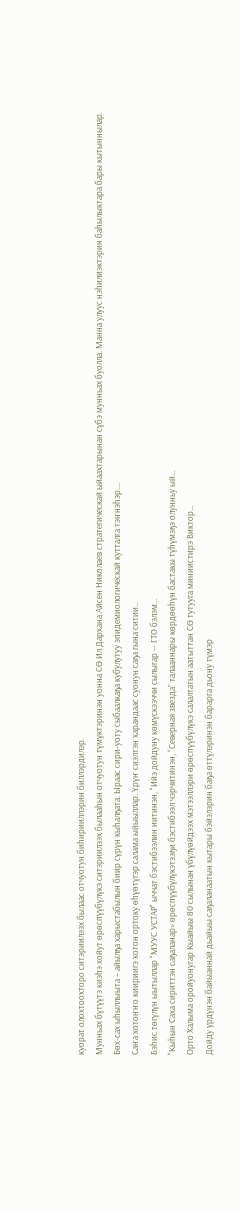куорат олохтоохторо ситэриилээх былаас отчуотун биһирииллэрин биллэрдилэр.
Мунньах бүтүүтэ киэһэ хойут өрөспүүбүлүкэ ситэриилээх былааһын отчуотун түмүктэринэн уонна СӨ Ил Дархана Айсен Николаев стратегическай ыйаахтарынан сүбэ мунньах буолла. Манна улуус нэһилиэктэрин баһылыктара бары кытыннылар.
Бөх-сах ыһыллыыта – айылҕа харыстабылын биир сүрүн кыһалҕата. Ыраас сири-уоту сыбаалкаҕа кубулутуу эпидемиологическай кутталга тэҥнэһэр.…
Саҥа хотоҥҥо киириигэ хотон ортоку өһүөтүгэр салама ыйыыллар. Үрүҥ сиэлтэн харандаас суонун саҕа гына ситии…
Бэһис төгүлүн ыытыллар "МУУС УСТАР" ыччат бэстибээлин иитинэн, "Ийэ дойдуну көмүскээччи сылыгар -- ГТО бэлэм…
"Кыһын Саха сириттэн саҕаланар» өрөспүүбүлүкэтээҕи бэстибээл чэрчитинэн, “Северная звезда” талааннары көрдөөһүн бастакы түһүмэҕэ олунньу ый…
Орто Халыма оройуонугар Кыайыы 80 сылынан үбүлүөйдээх мэтээллэри өрөспүүбүлүкэ салалтатын аатыттан СӨ тутууга миниистирэ Виктор…
Дойду үрдүнэн байыаннай дьайыы саҕаланаатын кытары бэйэлэрин баҕа өттүлэринэн барарга дьону түмэр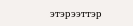этэрээттэр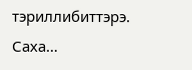тэриллибиттэрэ. Саха…